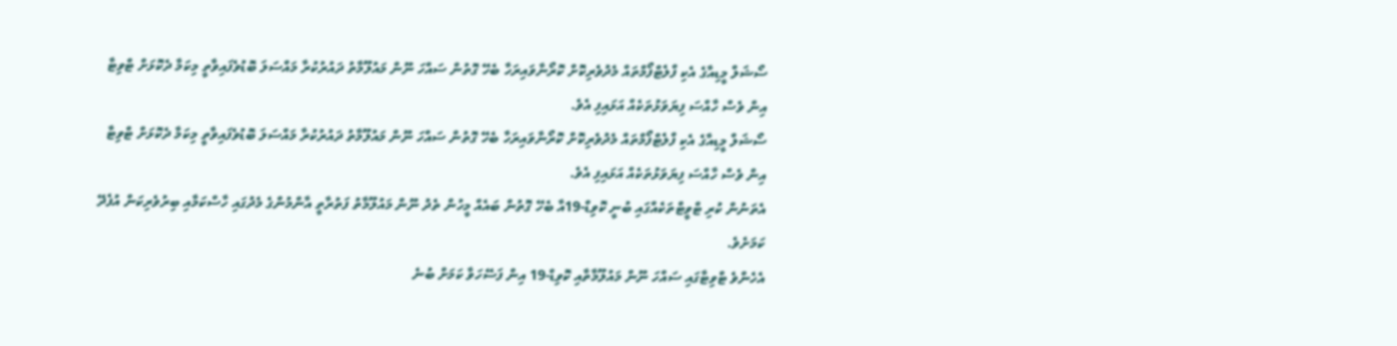ސޯޝަލް މީޑިއާގެ އެކި ފްލެޓްފޯމްތައް މެދުވެރިކޮށް ކޮރޯނާވައިރަހާ ބެހޭ ގޮތުން ސައްހަ ނޫން މައުލޫމާތު ދައުރުކުރާ މައްސަލަ ބޮޑުވެފައިވާތީ މިކަމާ ދެކޮޅަށް ޓްވިޓާ އިން ވެސް ހާއްސަ ފިޔަވަޅުތަކެއް އަޅައިފި އެވެ.
ސޯޝަލް މީޑިއާގެ އެކި ފްލެޓްފޯމްތައް މެދުވެރިކޮށް ކޮރޯނާވައިރަހާ ބެހޭ ގޮތުން ސައްހަ ނޫން މައުލޫމާތު ދައުރުކުރާ މައްސަލަ ބޮޑުވެފައިވާތީ މިކަމާ ދެކޮޅަށް ޓްވިޓާ އިން ވެސް ހާއްސަ ފިޔަވަޅުތަކެއް އަޅައިފި އެވެ.
އެތަނުން ކުރި ޓްވީޓްތަކެއްގައި ބުނީ ކޮވިޑް-19އާ ބެހޭ ގޮތުން ބައެއް މީހުން ތެދު ނޫން މައުލޫމާތު ފަތުރާތީ އާންމުންގެ މެދުގައި ހާސްކަމާއި ބިރުވެރިކަން އުފެދޭ ކަމަށެވެ.
އެހެންވެ ޓްވިޓާގައި ސައްހަ ނޫން މައުލޫމާތާއި ކޮވިޑް-19 އިން ފަސޭހަވާ ކަމަށް ބުނެ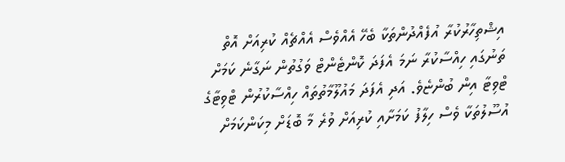އިޝްތިހާރުކުރާ އުފެއްދުންތަކާ ބެހޭ އެއްވެސް އެއްޗެއް ކުރިއަށް އޮތް ތަނުގައި ހިއްސާކުރާ ނަމަ އެފަދަ ކޮންޓެންޓް ވަގުތުން ނަގާނެ ކަމަށް ޓްވިޓާ އިން ބުންޏެވެ. އަދި އެފަދަ މައުލޫމާތުތައް ހިއްސާކުރުން ޓްވިޓާގެ އުސޫލުތަކާ ވެސް ހިލާފު ކަމަށާއި ކުރިއަށް ވުރެ މާ ބޮޑަށް މިކަންކަމަށް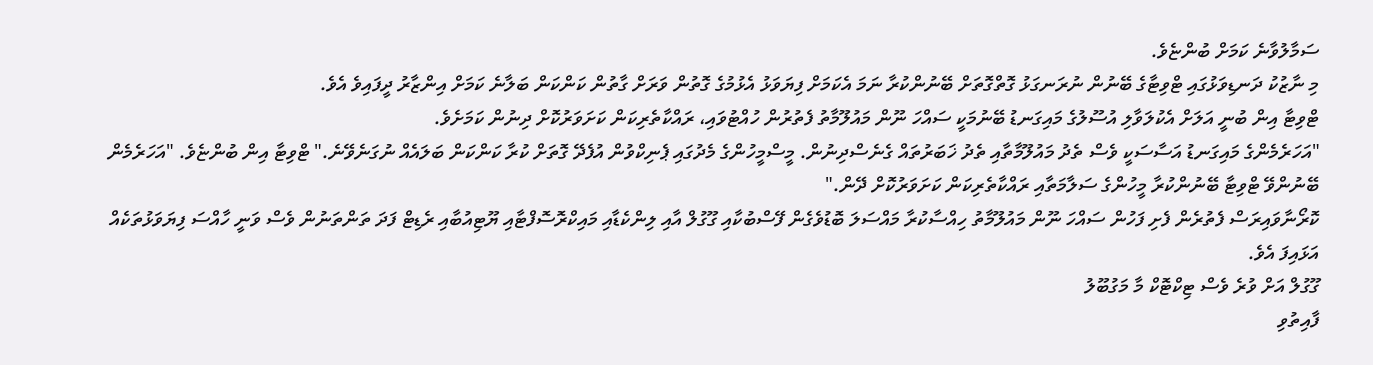ސަމާލުވާނެ ކަމަށް ބުންޏެވެ.
މި ނާޒުކު ދަނޑިވަޅުގައި ޓްވިޓާގެ ބޭނުން ނުރަނގަޅު ގޮތްގޮތަށް ބޭނުންކުރާ ނަމަ އެކަމަށް ފިޔަވަޅު އެޅުމުގެ ގޮތުން ވަރަށް ގާތުން ކަންކަން ބަލާނެ ކަމަށް އިންޒާރު ދީފައިވެ އެވެ.
ޓްވިޓާ އިން ބުނީ އަލަށް އެކުލަވާލި އުސޫލުގެ މައިގަނޑު ބޭނުމަކީ ސައްހަ ނޫން މައުލޫމާތު ފެތުރުން ހުއްޓުވައި، ރައްކާތެރިކަން ކަށަވަރުކޮށް ދިނުން ކަމަށެވެ.
"އަހަރެމެންގެ މައިގަނޑު އަސާސަކީ ވެސް ތެދު މައުލޫމާތާއި ތެދު ޚަބަރުތައް ގެނެސްދިނުން. މީސްމީހުންގެ މެދުގައި ޕެނިކްވުން އުފެދޭ ގޮތަށް ކުރާ ކަންކަން ބަލައެއް ނުގަނެވޭނެ." ޓްވިޓާ އިން ބުންޏެވެ. "އަހަރެމެން ބޭނުންވޭ ޓްވިޓާ ބޭނުންކުރާ މީހުންގެ ސަލާމަތާއި ރައްކާތެރިކަން ކަށަވަރުކޮށް ދޭން."
ކޮރޯނާވައިރަސް ފެތުރެން ފެށި ފަހުން ސައްހަ ނޫން މައުލޫމާތު ހިއްސާކުރާ މައްސަލަ ބޮޑުވެގެން ފޭސްބުކާއި ގޫގުލް އާއި ލިންކެޑާއި މައިކްރޮސޮފްޓާއި ޔޫޓިއުބާއި ރެޑިޓް ފަދަ ތަންތަނުން ވެސް ވަނީ ހާއްސަ ފިޔަވަޅުތަކެއް އަޅައިފަ އެވެ.
ގޫގުލް އަށް ވުރެ ވެސް ޓިކްޓޮކް މާ މަގުބޫލު
ފާއިތުވި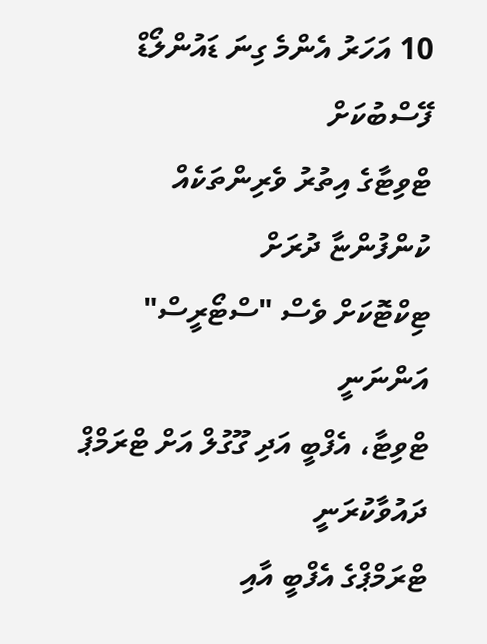10 އަހަރު އެންމެ ގިނަ ޑައުންލޯޑް ފޭސްބުކަށް
ޓްވިޓާގެ އިތުރު ވެރިންތަކެއް ކުންފުންޏާ ދުރަށް
ޓިކްޓޮކަށް ވެސް "ސްޓޯރީސް" އަންނަނީ
ޓްވިޓާ، އެފްބީ އަދި ގޫގުލް އަށް ޓްރަމްޕް ދައުވާކުރަނީ
ޓްރަމްޕްގެ އެފްބީ އާއި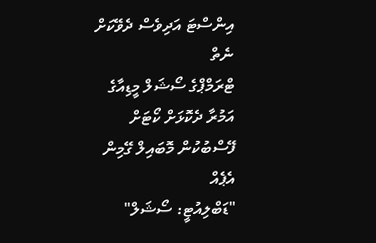އިންސްޓަ އަދިވެސް ދެވޭކަށް ނެތް
ޓްރަމްޕްގެ ސޯޝަލް މީޑިއާގެ އަމުރާ ދެކޮޅަށް ކޯޓަށް
ފޭސްބުކުން މޮބައިލް ގޭމިން އެޕެއް
"ޑަބްލިއުޓީ: ސޯޝަލް"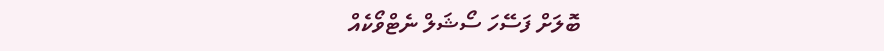ބޮލަށް ފަސޭހަ ސޯޝަލް ނެޓްވޯކެއް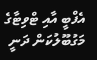އެފްބީ އާއި ޓްވިޓާގެ މަގުބޫލުކަން ދަނީ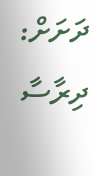ދަށަށް: ދިރާސާ